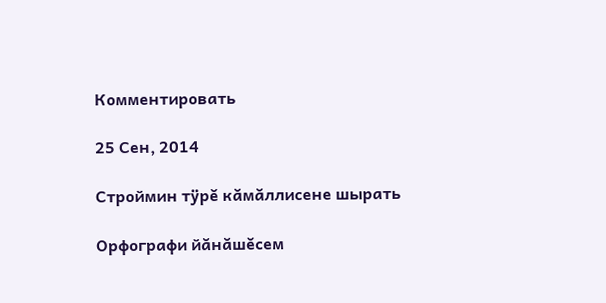Комментировать

25 Сен, 2014

Строймин тÿрĕ кăмăллисене шырать

Орфографи йăнăшĕсем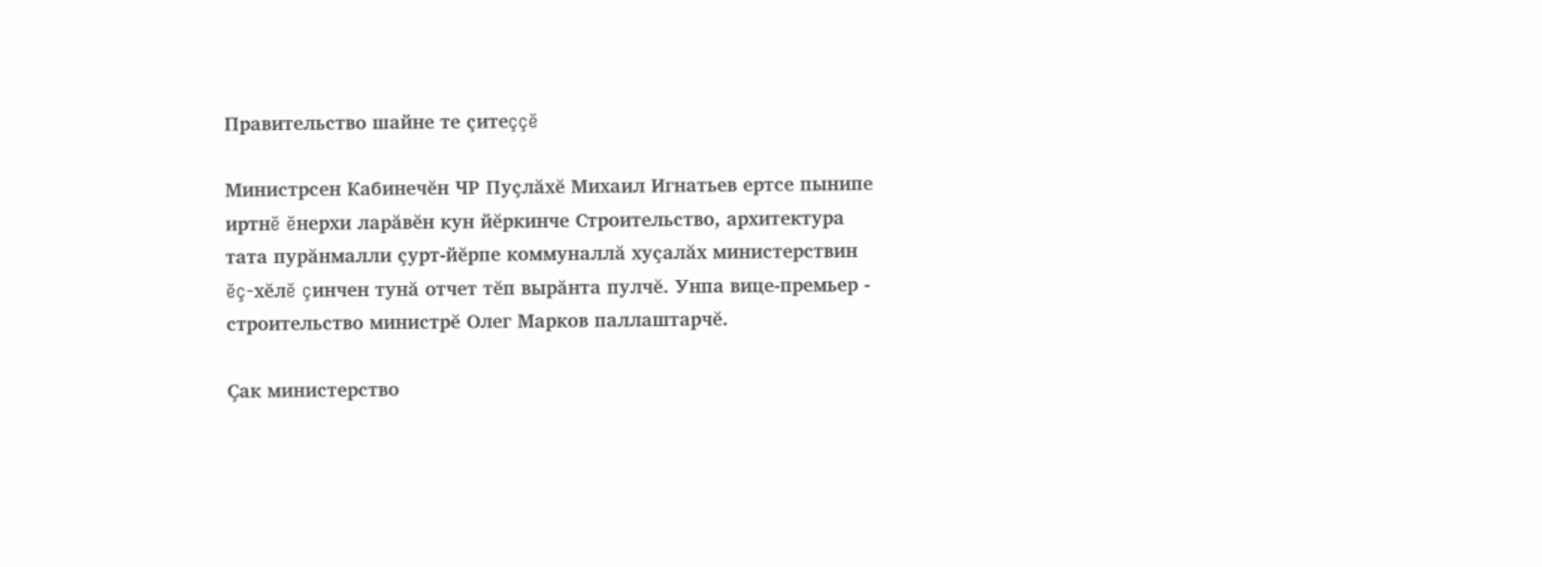Правительство шайне те çитеççĕ

Министрсен Кабинечĕн ЧР Пуçлăхĕ Михаил Игнатьев ертсе пынипе иртнĕ ĕнерхи ларăвĕн кун йĕркинче Строительство, архитектура тата пурăнмалли çурт-йĕрпе коммуналлă хуçалăх министерствин ĕç-хĕлĕ çинчен тунă отчет тĕп вырăнта пулчĕ. Унпа вице-премьер - строительство министрĕ Олег Марков паллаштарчĕ.

Çак министерство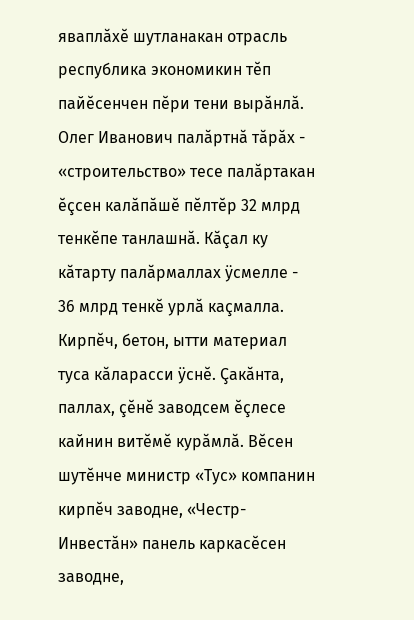яваплăхĕ шутланакан отрасль республика экономикин тĕп пайĕсенчен пĕри тени вырăнлă. Олег Иванович палăртнă тăрăх - «строительство» тесе палăртакан ĕçсен калăпăшĕ пĕлтĕр 32 млрд тенкĕпе танлашнă. Кăçал ку кăтарту палăрмаллах ÿсмелле - 36 млрд тенкĕ урлă каçмалла. Кирпĕч, бетон, ытти материал туса кăларасси ÿснĕ. Çакăнта, паллах, çĕнĕ заводсем ĕçлесе кайнин витĕмĕ курăмлă. Вĕсен шутĕнче министр «Тус» компанин кирпĕч заводне, «Честр-Инвестăн» панель каркасĕсен заводне,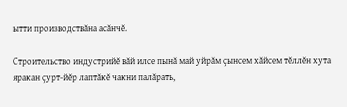ытти производствăна асăнчĕ.

Строительство индустрийĕ вăй илсе пынă май уйрăм çынсем хăйсем тĕллĕн хута яракан çурт-йĕр лаптăкĕ чакни палăрать,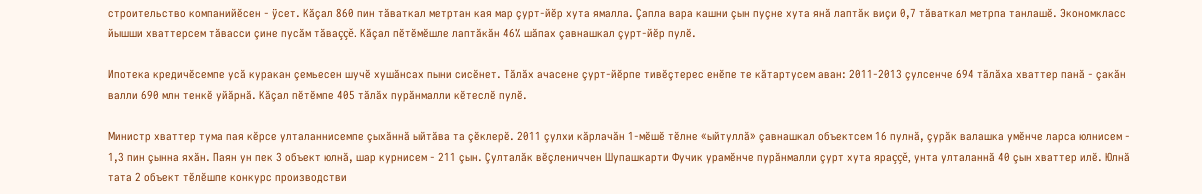строительство компанийĕсен - ÿсет. Кăçал 860 пин тăваткал метртан кая мар çурт-йĕр хута ямалла. Çапла вара кашни çын пуçне хута янă лаптăк виçи 0,7 тăваткал метрпа танлашĕ. Экономкласс йышши хваттерсем тăвасси çине пусăм тăваççĕ. Кăçал пĕтĕмĕшле лаптăкăн 46% шăпах çавнашкал çурт-йĕр пулĕ.

Ипотека кредичĕсемпе усă куракан çемьесен шучĕ хушăнсах пыни сисĕнет. Тăлăх ачасене çурт-йĕрпе тивĕçтерес енĕпе те кăтартусем аван: 2011-2013 çулсенче 694 тăлăха хваттер панă - çакăн валли 690 млн тенкĕ уйăрнă. Кăçал пĕтĕмпе 405 тăлăх пурăнмалли кĕтеслĕ пулĕ.

Министр хваттер тума пая кĕрсе улталаннисемпе çыхăннă ыйтăва та çĕклерĕ. 2011 çулхи кăрлачăн 1-мĕшĕ тĕлне «ыйтуллă» çавнашкал объектсем 16 пулнă, çурăк валашка умĕнче ларса юлнисем - 1,3 пин çынна яхăн. Паян ун пек 3 объект юлнă, шар курнисем - 211 çын. Çулталăк вĕçлениччен Шупашкарти Фучик урамĕнче пурăнмалли çурт хута яраççĕ, унта улталаннă 40 çын хваттер илĕ. Юлнă тата 2 объект тĕлĕшпе конкурс производстви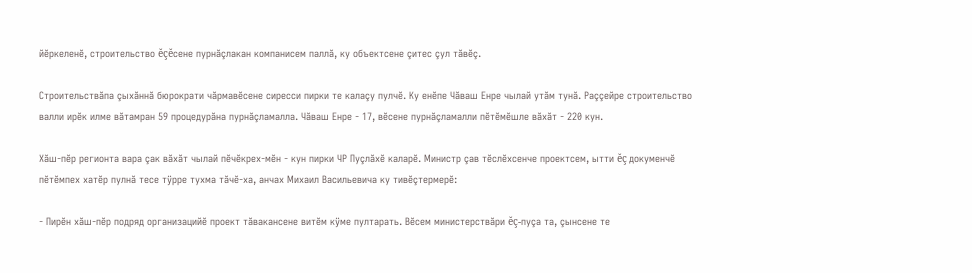йĕркеленĕ, строительство ĕçĕсене пурнăçлакан компанисем паллă, ку объектсене çитес çул тăвĕç.

Строительствăпа çыхăннă бюрократи чăрмавĕсене сиресси пирки те калаçу пулчĕ. Ку енĕпе Чăваш Енре чылай утăм тунă. Раççейре строительство валли ирĕк илме вăтамран 59 процедурăна пурнăçламалла. Чăваш Енре - 17, вĕсене пурнăçламалли пĕтĕмĕшле вăхăт - 220 кун.

Хăш-пĕр регионта вара çак вăхăт чылай пĕчĕкрех-мĕн - кун пирки ЧР Пуçлăхĕ каларĕ. Министр çав тĕслĕхсенче проектсем, ытти ĕç докуменчĕ пĕтĕмпех хатĕр пулнă тесе тÿрре тухма тăчĕ-ха, анчах Михаил Васильевича ку тивĕçтермерĕ:

- Пирĕн хăш-пĕр подряд организацийĕ проект тăвакансене витĕм кÿме пултарать. Вĕсем министерствăри ĕç-пуçа та, çынсене те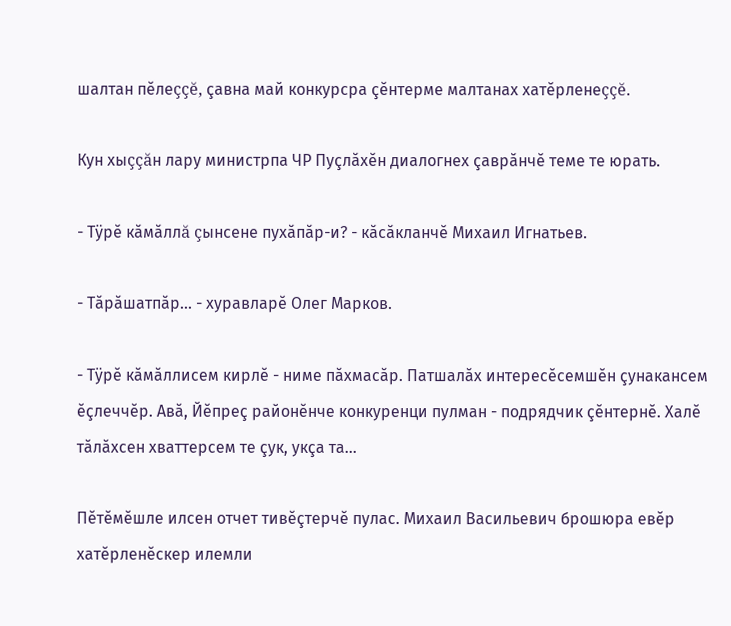шалтан пĕлеççĕ, çавна май конкурсра çĕнтерме малтанах хатĕрленеççĕ.

Кун хыççăн лару министрпа ЧР Пуçлăхĕн диалогнех çаврăнчĕ теме те юрать.

- Тÿрĕ кăмăллă çынсене пухăпăр-и? - кăсăкланчĕ Михаил Игнатьев.

- Тăрăшатпăр... - хуравларĕ Олег Марков.

- Тÿрĕ кăмăллисем кирлĕ - ниме пăхмасăр. Патшалăх интересĕсемшĕн çунакансем ĕçлеччĕр. Авă, Йĕпреç районĕнче конкуренци пулман - подрядчик çĕнтернĕ. Халĕ тăлăхсен хваттерсем те çук, укçа та...

Пĕтĕмĕшле илсен отчет тивĕçтерчĕ пулас. Михаил Васильевич брошюра евĕр хатĕрленĕскер илемли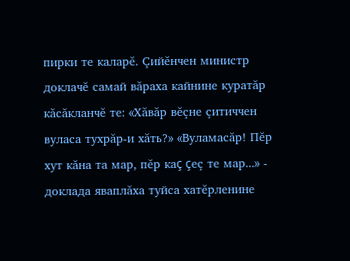пирки те каларĕ. Çийĕнчен министр доклачĕ самай вăраха кайнине куратăр кăсăкланчĕ те: «Хăвăр вĕçне çитиччен вуласа тухрăр-и хăть?» «Вуламасăр! Пĕр хут кăна та мар, пĕр каç çеç те мар...» - доклада яваплăха туйса хатĕрленине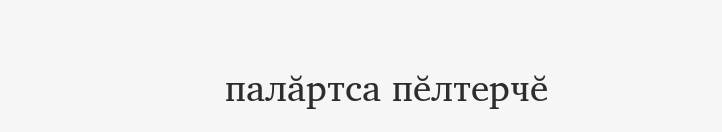палăртса пĕлтерчĕ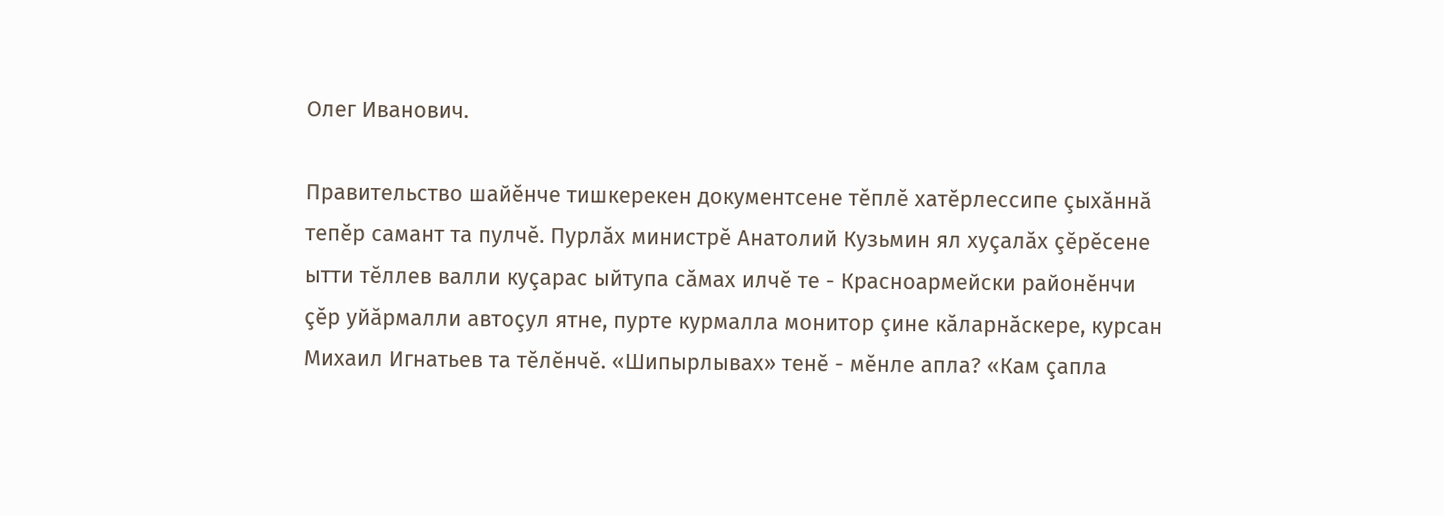Олег Иванович.

Правительство шайĕнче тишкерекен документсене тĕплĕ хатĕрлессипе çыхăннă тепĕр самант та пулчĕ. Пурлăх министрĕ Анатолий Кузьмин ял хуçалăх çĕрĕсене ытти тĕллев валли куçарас ыйтупа сăмах илчĕ те - Красноармейски районĕнчи çĕр уйăрмалли автоçул ятне, пурте курмалла монитор çине кăларнăскере, курсан Михаил Игнатьев та тĕлĕнчĕ. «Шипырлывах» тенĕ - мĕнле апла? «Кам çапла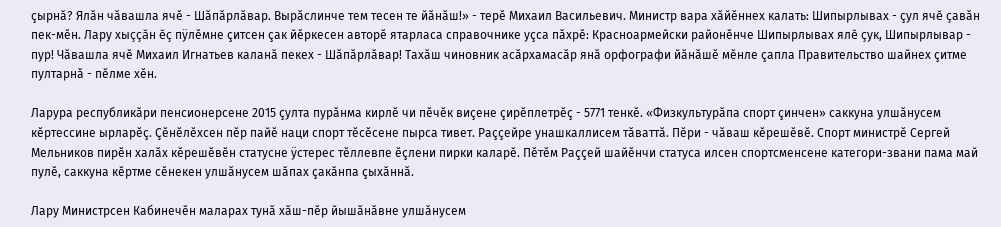çырнă? Ялăн чăвашла ячĕ - Шăпăрлăвар. Вырăслинче тем тесен те йăнăш!» - терĕ Михаил Васильевич. Министр вара хăйĕннех калать: Шипырлывах - çул ячĕ çавăн пек-мĕн. Лару хыççăн ĕç пÿлĕмне çитсен çак йĕркесен авторĕ ятарласа справочнике уçса пăхрĕ: Красноармейски районĕнче Шипырлывах ялĕ çук, Шипырлывар - пур! Чăвашла ячĕ Михаил Игнатьев каланă пекех - Шăпăрлăвар! Тахăш чиновник асăрхамасăр янă орфографи йăнăшĕ мĕнле çапла Правительство шайнех çитме пултарнă - пĕлме хĕн.

Ларура республикăри пенсионерсене 2015 çулта пурăнма кирлĕ чи пĕчĕк виçене çирĕплетрĕç - 5771 тенкĕ. «Физкультурăпа спорт çинчен» саккуна улшăнусем кĕртессине ырларĕç. Çĕнĕлĕхсен пĕр пайĕ наци спорт тĕсĕсене пырса тивет. Раççейре унашкаллисем тăваттă. Пĕри - чăваш кĕрешĕвĕ. Спорт министрĕ Сергей Мельников пирĕн халăх кĕрешĕвĕн статусне ÿстерес тĕллевпе ĕçлени пирки каларĕ. Пĕтĕм Раççей шайĕнчи статуса илсен спортсменсене категори-звани пама май пулĕ, саккуна кĕртме сĕнекен улшăнусем шăпах çакăнпа çыхăннă.

Лару Министрсен Кабинечĕн маларах тунă хăш-пĕр йышăнăвне улшăнусем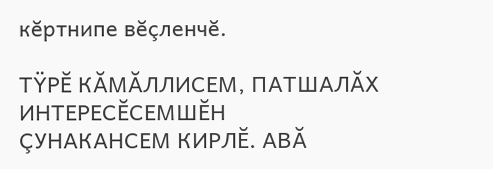кĕртнипе вĕçленчĕ.

ТŸРĔ КĂМĂЛЛИСЕМ, ПАТШАЛĂХ ИНТЕРЕСĔСЕМШĔН ÇУНАКАНСЕМ КИРЛĔ. АВĂ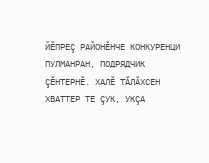ЙĔПРЕÇ РАЙОНĔНЧЕ КОНКУРЕНЦИ ПУЛМАНРАН, ПОДРЯДЧИК ÇĔНТЕРНĔ. ХАЛĔ ТĂЛĂХСЕН ХВАТТЕР ТЕ ÇУК, УКÇА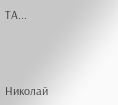ТА...



Николай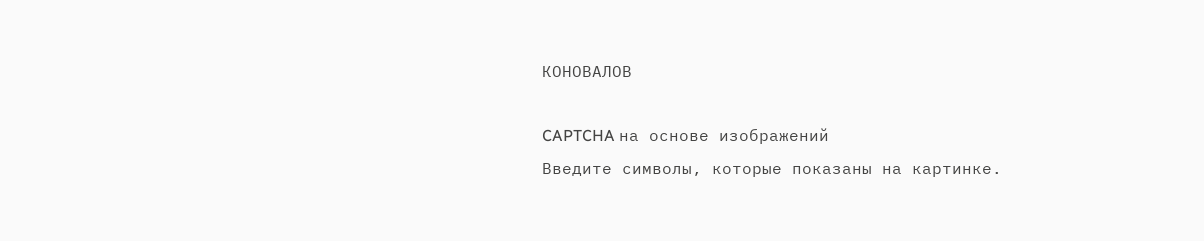КОНОВАЛОВ

CAPTCHA на основе изображений
Введите символы, которые показаны на картинке.